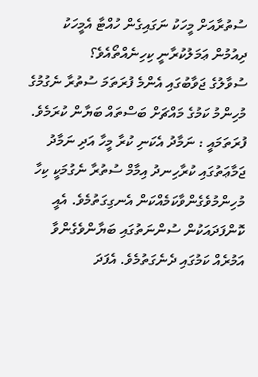ސުތުރާއަށް މީހަކު ނަގައިގެން ހުއްޓާ އެމީހަކު ދިއުމުން ޢަމަލުކުރާނީ ކިހިނެއްތޯއެވެ؟
ސުވާލުގެ ޖަވާބުގައި އެންމެ ފުރަތަމަ ސުތުރާ ނެގުމުގެ މުހިންމު ކަމުގެ މައްޗަށް ބަސްތައް ބަޔާން ކުރަމެވެ.
ފުރަތަމައީ : ނަމާދު އެކަނި ކުރާ މީހާ އަދި ނަމާދު ޖަމާޢަތުގައި ކުރާހިނދު އިމާމް ސުތުރާ ނެގުމަކީ ކިހާ މުހިންމުވެގެންވާކަމެއްކަން އެނގިގަތުމެވެ. އެއީ ކޮންފަދައަކުން ސުންނަތުގައި ބަޔާންވެގެންވާ އަމުރެއް ކަމުގައި ދެނެގަތުމެވެ. އެފަދަ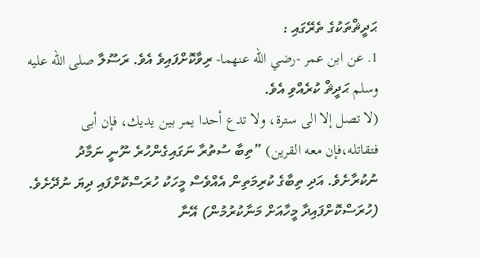ޙަދީޘްތަކުގެ ތެރޭގައި :
1. عن ابن عمر -رضي الله عنهما- ރިވާކޮށްފައިވެ އެވެ. ރަސޫލާ صلى الله عليه وسلم ޙަދީޘް ކުރެއްވި އެވެ.
(لا تصل إلا الى سترة، ولا تدع أحدا يمر بين يديك، فإن أبى فتقاتله،فإن معه القرين) ”ތިބާ ސުތުރާ ނަގައިގެންހުރެ ނޫނީ ނަމާދު ނުކުރާށެވެ. އަދި ތިބާގެ ކުރިމަތިން އެއްވެސް މީހަކު ހުރަސްކޮށްފައި ދިޔަ ނުދޭށެވެ. (ހުރަސްކޮށްފައިދާ މީހާއަށް މަނާކުރުމުން) އޭނާ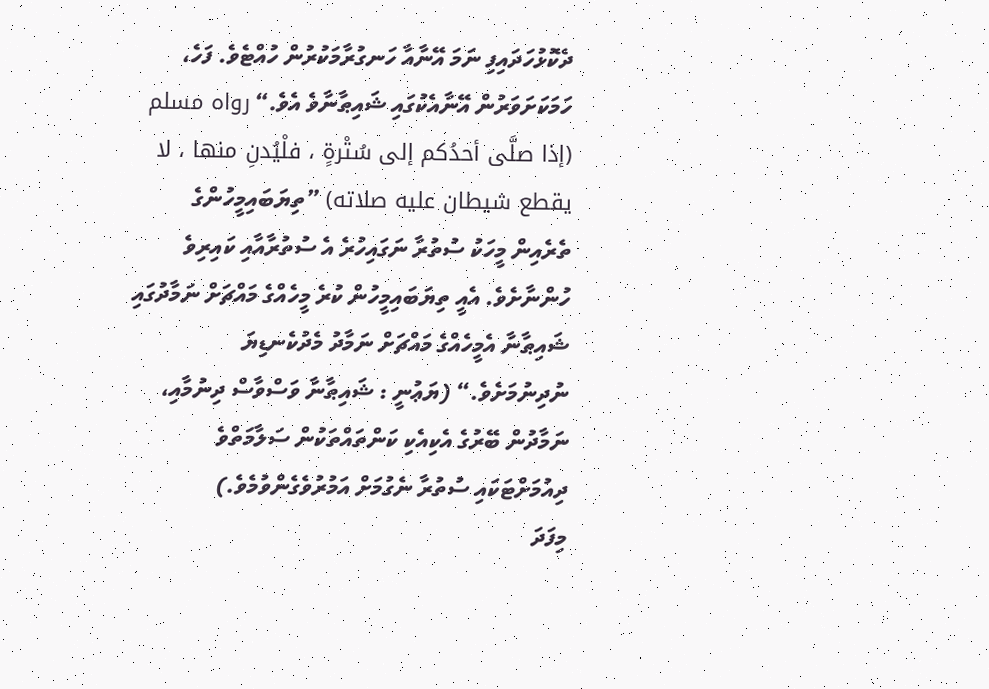ދެކޮޅުހަދައިފި ނަމަ އޭނާއާ ހަނގުރާމަކުރުން ހުއްޓެވެ. ފަހެ، ހަމަކަށަވަރުން އޭނާއެކުގައި ޝައިޠާނާވެ އެވެ.“ رواه مسلم
(إذا صلَّى أحدُكم إلى سُتْرةٍ ، فلْيُدنِ منها ، لا يقطع شيطان عليه صلاته) ”ތިޔަބައިމީހުންގެ ތެރެއިން މީހަކު ސުތުރާ ނަގައިހުރެ އެ ސުތުރާއާއި ކައިރިވެ ހުންނާށެވެ. އެއީ ތިޔަބައިމީހުން ކުރެ މީހެއްގެ މައްޗަށް ނަމާދުގައި ޝައިޠާނާ އެމީހެއްގެ މައްޗަށް ނަމާދު މެދުކެނޑިޔަ ނުދިނުމަށެވެ.“ (ޔަޢުނީ : ޝައިޠާނާ ވަސްވާސް ދިނުމާއި، ނަމާދުން ބޭރުގެ އެކިއެކި ކަންތައްތަކުން ސަލާމަތްވެ ދިއުމަށްޓަކައި ސުތުރާ ނެގުމަށް އަމުރުވެގެންވުމެވެ.)
މިފަދަ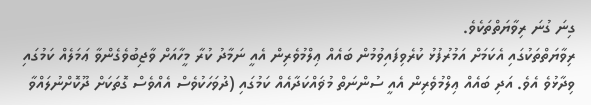ގިނަ ގުނަ ރިވާޔަތްތަކެވެ.
ރިވާޔަތްތަކުގައި އެކަމަށް އަމުރުފުޅު ކުރެވިފައިވުމުން ބައެއް ޢިލްމުވެރިން އެއީ ނަމާދު ކުރާ މީހާއަށް ވާޖިބުވެގެންވާ ޢަމަލެއް ކަމުގައި ވިދާޅުވެ އެވެ. އަދި ބައެއް ޢިލްމުވެރިން އެއީ ސުންނަތް މުޥައްކަދާއެއް ކަމުގައި (ދުވަހަކުވެސް އެއްވެސް ގޮތަކަށް ދޫކޮށްނުލައްވާ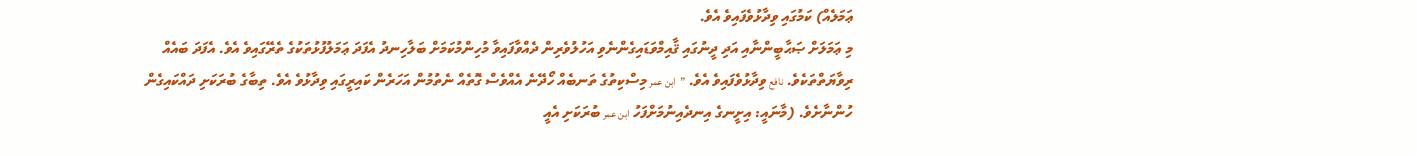ޢަމަލެއް) ކަމުގައި ވިދާޅުވެފައިވެ އެވެ.
މި ޢަމަލަށް ޞަޙާބީންނާއި އަދި ދީނުގައި ޤާއިމްވަޑައިގެންނެވި އަހުލުވެރިން ދެއްވާފައިވާ މުހިންމުކަމަށް ބަލާހިނދު އެފަދަ ޢަމަލުފުޅުތަކުގެ ތެރޭގައިވެ އެވެ. އެފަދަ ބައެއް ރިވާޔަތްތަކެވެ. نافع ވިދާޅުވެފައިވެ އެވެ. ”ابن عمر މިސްކިތުގެ ތަނބެއް ހޯދޭނެ އެއްވެސް ގޮތެއް ނެތުމުން އަހަރެން ކައިރީގައި ވިދާޅުވެ އެވެ. ތިބާގެ ބުރަކަށި ދައްކައިގެން ހުންނާށެވެ. (މާނައީ: އިށީނގެ އިނދެއިނުމަށްފަހު ابن عمر ބުރަކަށި އެއީ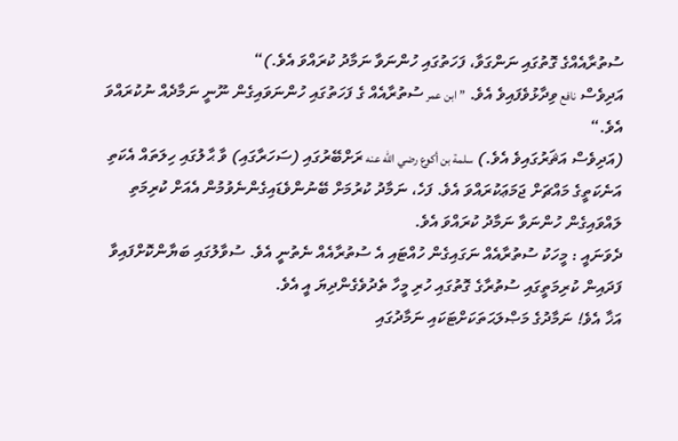ސުތުރާއެއްގެ ގޮތުގައި ނަންގަވާ، ފަހަތުގައި ހުންނަވާ ނަމާދު ކުރައްވަ އެވެ.)“
އަދިވެސް نافع ވިދާޅުވެފައިވެ އެވެ. ”ابن عمر ސުތުރާއެއް ގެ ފަހަތުގައި ހުންނަވައިގެން ނޫނީ ނަމާދެއް ނުކުރައްވަ އެވެ.“
(އަދިވެސް އަޘަރުގައިވެ އެވެ.) سلمة بن أكوع رضي الله عنه ރަށްބޭރުގައި (ސަހަރާގައި) ވާ ޙާލުގައި ހިލަތައް އެކަތި އަނެކަތީގެ މައްޗަށް ޖަމަޢަކުރައްވަ އެވެ. ފަހެ، ނަމާދު ކުރުމަށް ބޭނުންވެޑައިގެންނެވުމުން އެއަށް ކުރިމަތި ލައްވައިގެން ހުންނަވާ ނަމާދު ކުރައްވަ އެވެ.
ދެވަނައީ : މީހަކު ސުތުރާއެއް ނަގައިގެން ހުއްޓައި އެ ސުތުރާއެއް ނެތުނީ އެވެ. ސުވާލުގައި ބަޔާންކޮށްފައިވާ ފަދައިން ކުރިމަތީގައި ސުތުރާގެ ގޮތުގައި ހުރި މީހާ ތެދުވެގެންދިޔަ އީ އެވެ.
އަޚާ އެވެ! ނަމާދުގެ މަޞްލަޙަތަކަށްޓަކައި ނަމާދުގައި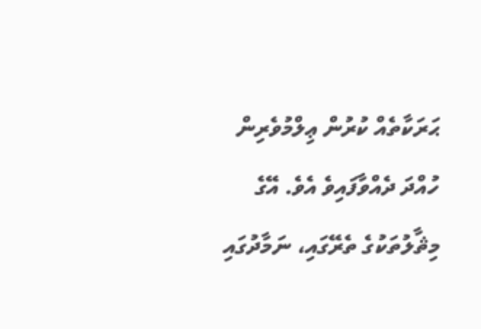ޙަރަކާތެއް ކުރުން ޢިލްމުވެރިން ހުއްދަ ދެއްވާފައިވެ އެވެ. އޭގެ މިޘާލުތަކުގެ ތެރޭގައި، ނަމާދުގައި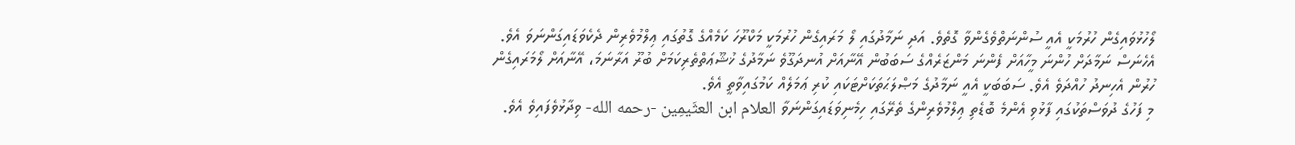ލޯހުޅުވައިގެން ހުރުމަކީ އެއީ ސުންނަތްވެގެންވާ ގޮތެވެ. އަދި ނަމާދުގައި ލޯ މަރައިގެން ހުރުމަކީ މަކްރޫހަ ކަމެއްގެ ގޮތުގައި ޢިލްމުވެރިން ދެކެވަޑައިގަންނަވަ އެވެ. އެހެނަސް ނަމާދަށް ހުންނަ މީހާއަށް ފެންނަ މަންޒަރެއްގެ ސަބަބުން އޭނާއަށް އުނދަގޫވެ ނަމާދުގެ ޚުޝޫޢަތްތެރިކަމަށް ބުރޫ އަރާނަމަ، އޭނާއަށް ލޯމަރައިގެން ހުރުން އެހިނދު ހުއްދަވެ އެވެ. ސަބަބަކީ އެއީ ނަމާދުގެ މަޞްލަޙަތަކަށްޓަކައި ކުރި ޢަމަލެއް ކަމުގައިވާތީ އެވެ.
މި ފަހުގެ ދުވަސްތަކުގައި ފާޅުވި އެންމެ ބޮޑެތި ޢިލްމުވެރިންގެ ތެރޭގައި ހިމެނިވަޑައިގަންނަވާ العلام ابن العثَيمِين -رحمه الله- ވިދާޅުވެފައިވެ އެވެ.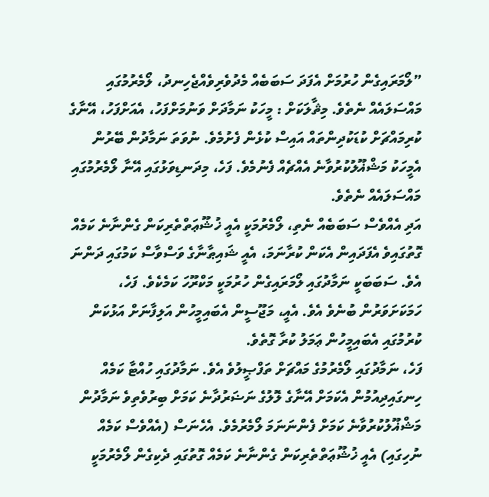”ލޯމަރައިގެން ހުރުމަށް އެފަދަ ސަބަބެއް މެދުވެރިވެއްޖެހިނދު، ލޯމެރުމުގައި މައްސަލައެއް ނެތެވެ. މިޘާލަކަށް : މީހަކު ނަމާދަށް ވަނުމަށްފަހު، އެއަށްފަހު، އޭނާގެ ކުރިމައްޗަށް ކުޑަކުދިންތައް އައިސް ކުޅެން ފެށުމެވެ. ނުވަތަ ނަމާދުން ބޭރުން އެމީހަކު މަޝްޣޫލުކުރުވާނެ އެއްޗެއް ފެނުމެވެ. ފަހެ، މިދަނޑިވަޅުގައި އޭނާ ލޯމެރުމުގައި މައްސަލައެއް ނެތެވެ.
އަދި އެއްވެސް ސަބަބެއް ނެތި، ލޯމެރުމަކީ އެއީ ޚުޝޫޢަތްތެރިކަން ގެންނާނެ ކަމެއް ގޮތުގައިވެ އެފަދައިން އެކަން ކުރާނަމަ، އެއީ ޝައިޠާނާގެ ވަސްވާސް ކަމުގައި ދަންނަ އެވެ. ސަބަބަކީ ނަމާދުގައި ލޯމަރައިގެން ހުރުމަކީ މަކްރޫހަ ކަމެކެވެ. ފަހެ، ހަމަކަށަވަރުން ބުނެވެ އެވެ. އެއީ، މަޖޫސީން އެބައިމީހުން އަލިފާނަށް އަޅުކަން ކުރުމުގައި އެބައިމީހުން ޢަމަލު ކުރާ ގޮތެވެ.
ފަހެ، ނަމާދުގައި ލޯމެރުމުގެ މައްޗަށް ތަފްޞީލުވެ އެވެ. ނަމާދުގައި ހުއްޓާ ކަމެއް ހިނގައިދިއުމުން އެކަމަށް އޭނާގެ ލޮލުގެ ނަޟަރުދާނެ ކަމަށް ބިރުވެތިވެ ނަމާދުން މަޝްޣޫލުކުރުވާނެ ކަމަށް ފެންނަނަމަ ލޯމެރުމެވެ. އެހެނަސް (އެއްވެސް ކަމެއް ނުހިގައި) އެއީ ޚުޝޫޢަތްތެރިކަން ގެންނާނެ ކަމެއް ގޮތުގައި ދެކިގެން ލޯމެރުމަކީ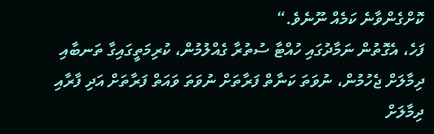ކޮށްގެންވާނެ ކަމެއް ނޫނެވެ.“
ފަހެ، އެގޮތުން ނަމާދުގައި ހުއްޓާ ސުތުރާ ގެއްލުމުން، ކުރިމަތީގައިގާ ތަނބާއި ދިމާލަށް ޖެހުމުން، ނުވަތަ ކަނާތް ފަރާތަށް ނުވަތަ ވައަތް ފަރާތަށް އަދި ފާރާއި ދިމާލަށް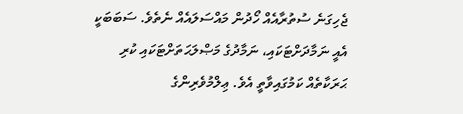ޖެހިގަނެ ސުތުރާއެއް ހޯދުން މައްސަލައެއް ނެތެވެ. ސަބަބަކީ އެއީ ނަމާދަށްޓަކައި، ނަމާދުގެ މަޞްލަޙަތަށްޓަކައި ކުރި ޙަރަކާތެއް ކަމުގައިވާތީ އެވެ. ޢިލްމުވެރިންގެ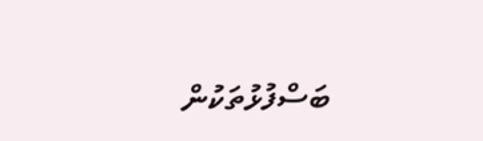ބަސްފުޅުތަކުން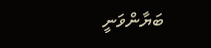ބަޔާންވަނީ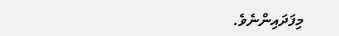މިފަދައިންނެވެ.